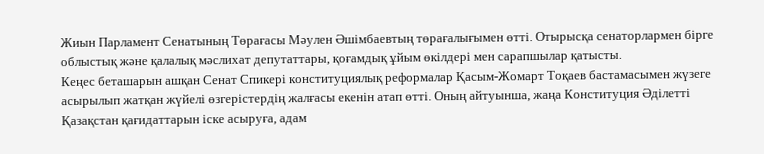Жиын Парламент Сенатының Төрағасы Мәулен Әшімбаевтың төрағалығымен өтті. Отырысқа сенаторлармен бірге облыстық және қалалық мәслихат депутаттары, қоғамдық ұйым өкілдері мен сарапшылар қатысты.
Кеңес беташарын ашқан Сенат Спикері конституциялық реформалар Қасым-Жомарт Тоқаев бастамасымен жүзеге асырылып жатқан жүйелі өзгерістердің жалғасы екенін атап өтті. Оның айтуынша, жаңа Конституция Әділетті Қазақстан қағидаттарын іске асыруға, адам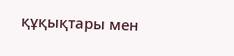құқықтары мен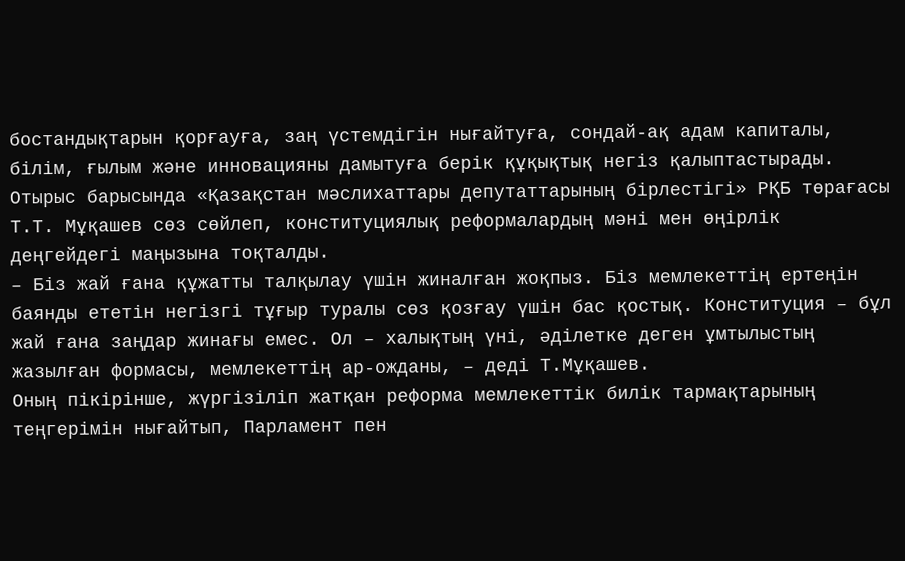бостандықтарын қорғауға, заң үстемдігін нығайтуға, сондай-ақ адам капиталы, білім, ғылым және инновацияны дамытуға берік құқықтық негіз қалыптастырады.
Отырыс барысында «Қазақстан мәслихаттары депутаттарының бірлестігі» РҚБ төрағасы Т.Т. Мұқашев сөз сөйлеп, конституциялық реформалардың мәні мен өңірлік деңгейдегі маңызына тоқталды.
– Біз жай ғана құжатты талқылау үшін жиналған жоқпыз. Біз мемлекеттің ертеңін баянды ететін негізгі тұғыр туралы сөз қозғау үшін бас қостық. Конституция – бұл жай ғана заңдар жинағы емес. Ол – халықтың үні, әділетке деген ұмтылыстың жазылған формасы, мемлекеттің ар-ожданы, – деді Т.Мұқашев.
Оның пікірінше, жүргізіліп жатқан реформа мемлекеттік билік тармақтарының теңгерімін нығайтып, Парламент пен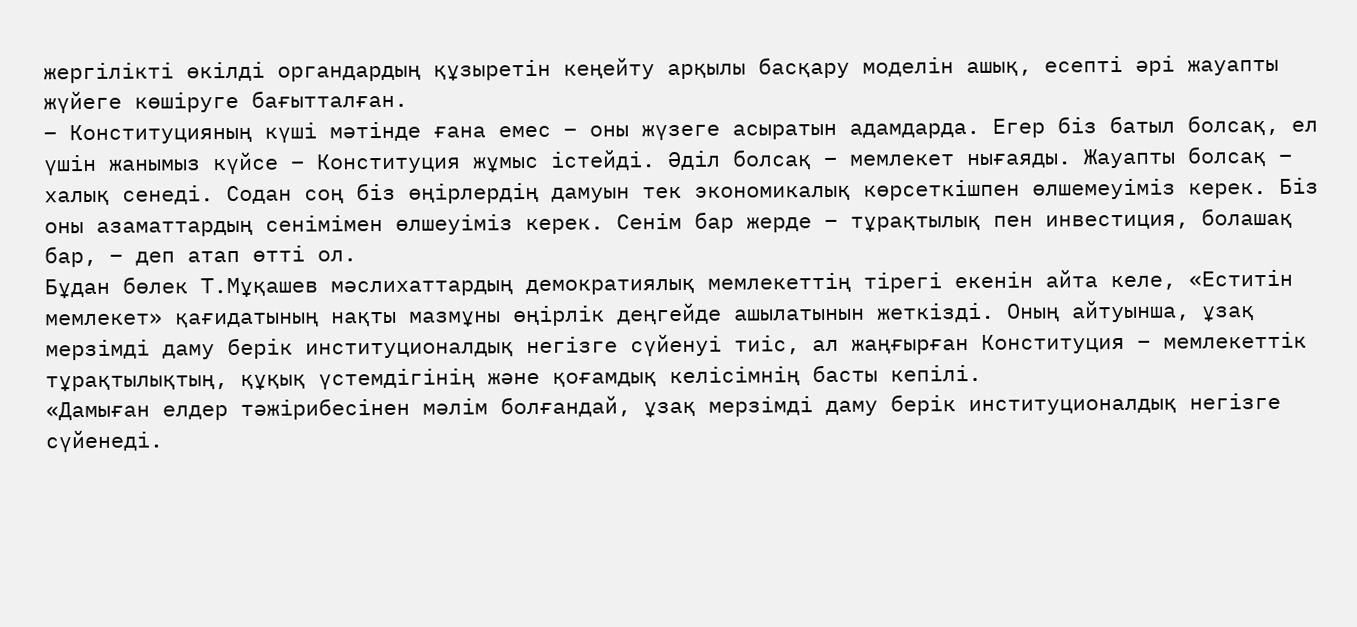жергілікті өкілді органдардың құзыретін кеңейту арқылы басқару моделін ашық, есепті әрі жауапты жүйеге көшіруге бағытталған.
– Конституцияның күші мәтінде ғана емес – оны жүзеге асыратын адамдарда. Егер біз батыл болсақ, ел үшін жанымыз күйсе – Конституция жұмыс істейді. Әділ болсақ – мемлекет нығаяды. Жауапты болсақ – халық сенеді. Содан соң біз өңірлердің дамуын тек экономикалық көрсеткішпен өлшемеуіміз керек. Біз оны азаматтардың сенімімен өлшеуіміз керек. Сенім бар жерде – тұрақтылық пен инвестиция, болашақ бар, – деп атап өтті ол.
Бұдан бөлек Т.Мұқашев мәслихаттардың демократиялық мемлекеттің тірегі екенін айта келе, «Еститін мемлекет» қағидатының нақты мазмұны өңірлік деңгейде ашылатынын жеткізді. Оның айтуынша, ұзақ мерзімді даму берік институционалдық негізге сүйенуі тиіс, ал жаңғырған Конституция – мемлекеттік тұрақтылықтың, құқық үстемдігінің және қоғамдық келісімнің басты кепілі.
«Дамыған елдер тәжірибесінен мәлім болғандай, ұзақ мерзімді даму берік институционалдық негізге сүйенеді.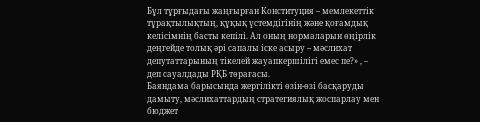Бұл тұрғыдағы жаңғырған Конституция – мемлекеттік тұрақтылықтың, құқық үстемдігінің және қоғамдық келісімнің басты кепілі. Ал оның нормаларын өңірлік деңгейде толық әрі сапалы іске асыру – мәслихат депутаттарының тікелей жауапкершілігі емес пе?» , – деп сауалдады РҚБ төрағасы.
Баяндама барысында жергілікті өзін-өзі басқаруды дамыту, мәслихаттардың стратегиялық жоспарлау мен бюджет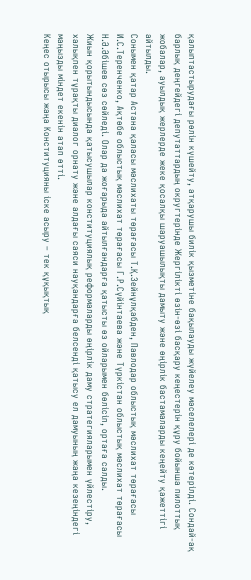қалыптастырудағы рөлін күшейту, атқарушы билік қызметіне бақылауды жүйелеу мәселелері де көтерілді. Сондай-ақ барлық деңгейдегі депутаттардың округтерінде Жергілікті өзін-өзі басқару кеңестерін құру бойынша пилоттық жобалар, ауылдық жерлерде жеке қосалқы шаруашылықты дамыту және өңірлік бастамаларды кеңейту қажеттігі айтылды.
Сонымен қатар Астана қаласы мәслихаты төрағасы Т.Қ.Зейнұлқабден, Павлодар облыстық мәслихат төрағасы И.С.Теренченко, Ақтөбе облыстық мәслихат төрағасы Г.Р.Сүйінтаева және Түркістан облыстық мәслихат төрағасы Н.Ә.Әбішев сөз сөйледі. Олар да жоғарыда айтылғандарға қатысты өз ойларымен бөлісіп, ортаға салды.
Жиын қорытындысында қатысушылар конституциялық реформаларды өңірлік даму стратегияларымен үйлестіру, халықпен тұрақты диалог орнату және алдағы саяси науқандарға белсенді қатысу ел дамуының жаңа кезеңіндегі маңызды міндет екенін атап өтті.
Кеңес отырысы жаңа Конституцияны іске асыру – тек құқықтық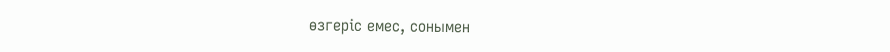өзгеріс емес, сонымен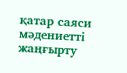қатар саяси мәдениетті жаңғырту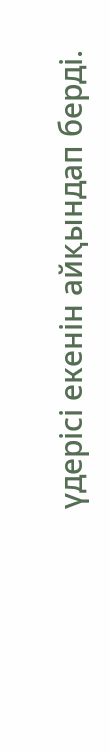үдерісі екенін айқындап берді.